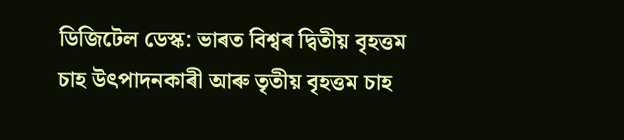ডিজিটেল ডেস্ক: ভাৰত বিশ্বৰ দ্বিতীয় বৃহত্তম চাহ উৎপাদনকাৰী আৰু তৃতীয় বৃহত্তম চাহ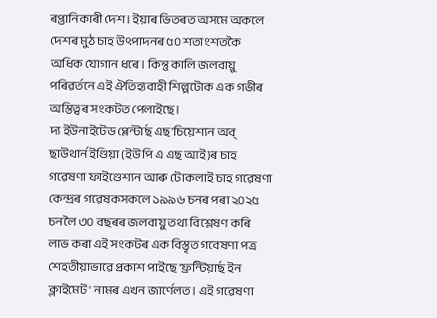ৰপ্তানিকাৰী দেশ। ইয়াৰ ভিতৰত অসমে অকলে দেশৰ মুঠ চাহ উৎপাদনৰ ৫০ শতাংশতকৈ অধিক যোগান ধৰে। কিন্তু কালি জলবায়ু পৰিৱৰ্তনে এই ঐতিহ্যবাহী শিল্পটোক এক গভীৰ অস্তিত্বৰ সংকটত পেলাইছে।
দ্য ইউনাইটেড প্লেন্টাৰ্ছ এছ'চিয়েশ্যন অব্ ছাউথার্ন ইণ্ডিয়া (ইউ পি এ এছ আই)ৰ চাহ গৱেষণা ফাইণ্ডেশ্যন আৰু টোকলাই চাহ গৱেষণা কেন্দ্ৰৰ গৱেষকসকলে ১৯৯৬ চনৰ পৰা ২০২৫ চনলৈ ৩০ বছৰৰ জলবায়ু তথ্য বিশ্লেষণ কৰি লাভ কৰা এই সংকটৰ এক বিস্তৃত গবেষণা পত্ৰ শেহতীয়াভাৱে প্রকাশ পাইছে 'ফ্রন্টিয়াৰ্ছ ইন ক্লাইমেট' নামৰ এখন জাৰ্ণেলত। এই গৱেষণা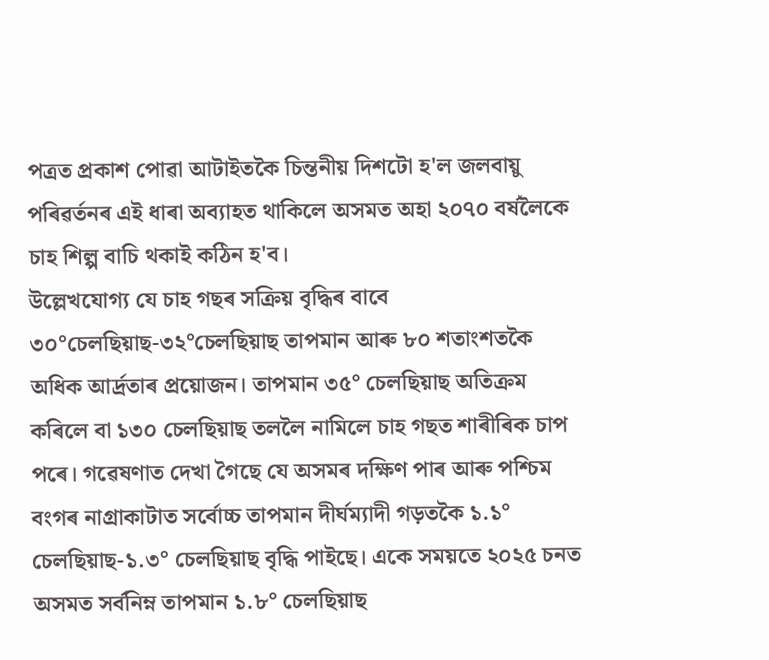পত্ৰত প্ৰকাশ পোৱা আটাইতকৈ চিন্তনীয় দিশটো হ'ল জলবায়ু পৰিৱৰ্তনৰ এই ধাৰা অব্যাহত থাকিলে অসমত অহা ২০৭০ বর্ষলৈকে চাহ শিল্প বাচি থকাই কঠিন হ'ব।
উল্লেখযোগ্য যে চাহ গছৰ সক্ৰিয় বৃদ্ধিৰ বাবে ৩০°চেলছিয়াছ-৩২°চেলছিয়াছ তাপমান আৰু ৮০ শতাংশতকৈ অধিক আর্দ্রতাৰ প্ৰয়োজন। তাপমান ৩৫° চেলছিয়াছ অতিক্ৰম কৰিলে বা ১৩০ চেলছিয়াছ তললৈ নামিলে চাহ গছত শাৰীৰিক চাপ পৰে। গৱেষণাত দেখা গৈছে যে অসমৰ দক্ষিণ পাৰ আৰু পশ্চিম বংগৰ নাগ্ৰাকাটাত সর্বোচ্চ তাপমান দীর্ঘম্যাদী গড়তকৈ ১.১° চেলছিয়াছ-১.৩° চেলছিয়াছ বৃদ্ধি পাইছে। একে সময়তে ২০২৫ চনত অসমত সর্বনিম্ন তাপমান ১.৮° চেলছিয়াছ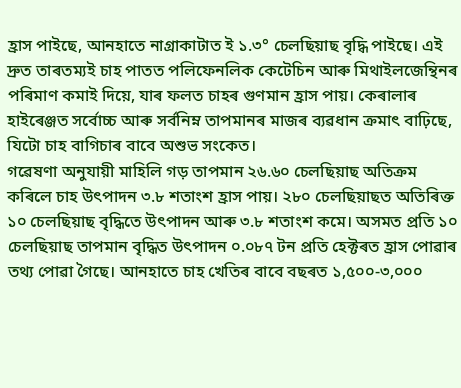হ্রাস পাইছে, আনহাতে নাগ্রাকাটাত ই ১.৩° চেলছিয়াছ বৃদ্ধি পাইছে। এই দ্রুত তাৰতম্যই চাহ পাতত পলিফেনলিক কেটেচিন আৰু মিথাইলজেন্থিনৰ পৰিমাণ কমাই দিয়ে, যাৰ ফলত চাহৰ গুণমান হ্রাস পায়। কেৰালাৰ হাইৰেঞ্জত সর্বোচ্চ আৰু সৰ্বনিম্ন তাপমানৰ মাজৰ ব্যৱধান ক্ৰমাৎ বাঢ়িছে, যিটো চাহ বাগিচাৰ বাবে অশুভ সংকেত।
গৱেষণা অনুযায়ী মাহিলি গড় তাপমান ২৬.৬০ চেলছিয়াছ অতিক্ৰম কৰিলে চাহ উৎপাদন ৩.৮ শতাংশ হ্রাস পায়। ২৮০ চেলছিয়াছত অতিৰিক্ত ১০ চেলছিয়াছ বৃদ্ধিতে উৎপাদন আৰু ৩.৮ শতাংশ কমে। অসমত প্রতি ১০ চেলছিয়াছ তাপমান বৃদ্ধিত উৎপাদন ০.০৮৭ টন প্রতি হেক্টৰত হ্রাস পোৱাৰ তথ্য পোৱা গৈছে। আনহাতে চাহ খেতিৰ বাবে বছৰত ১,৫০০-৩,০০০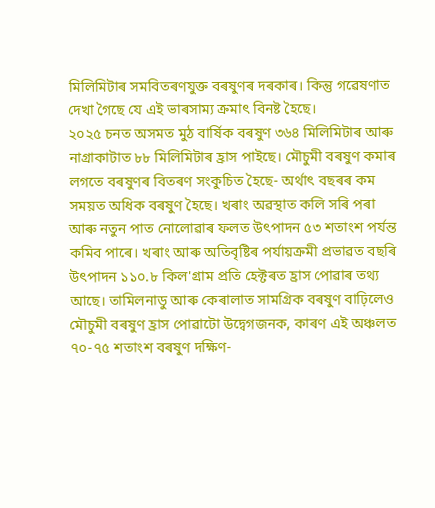মিলিমিটাৰ সমবিতৰণযুক্ত বৰষুণৰ দৰকাৰ। কিন্তু গৱেষণাত দেখা গৈছে যে এই ভাৰসাম্য ক্ৰমাৎ বিনষ্ট হৈছে।
২০২৫ চনত অসমত মুঠ বার্ষিক বৰষুণ ৩৬৪ মিলিমিটাৰ আৰু নাগ্রাকাটাত ৮৮ মিলিমিটাৰ হ্রাস পাইছে। মৌচুমী বৰষুণ কমাৰ লগতে বৰষুণৰ বিতৰণ সংকুচিত হৈছে- অর্থাৎ বছৰৰ কম সময়ত অধিক বৰষুণ হৈছে। খৰাং অৱস্থাত কলি সৰি পৰা আৰু নতুন পাত নোলোৱাৰ ফলত উৎপাদন ৫৩ শতাংশ পর্যন্ত কমিব পাৰে। খৰাং আৰু অতিবৃষ্টিৰ পৰ্যায়ক্রমী প্ৰভাৱত বছৰি উৎপাদন ১১০.৮ কিল'গ্রাম প্রতি হেক্টৰত হ্রাস পোৱাৰ তথ্য আছে। তামিলনাডু আৰু কেৰালাত সামগ্রিক বৰষুণ বাঢ়িলেও মৌচুমী বৰষুণ হ্রাস পোৱাটো উদ্বেগজনক, কাৰণ এই অঞ্চলত ৭০-৭৫ শতাংশ বৰষুণ দক্ষিণ-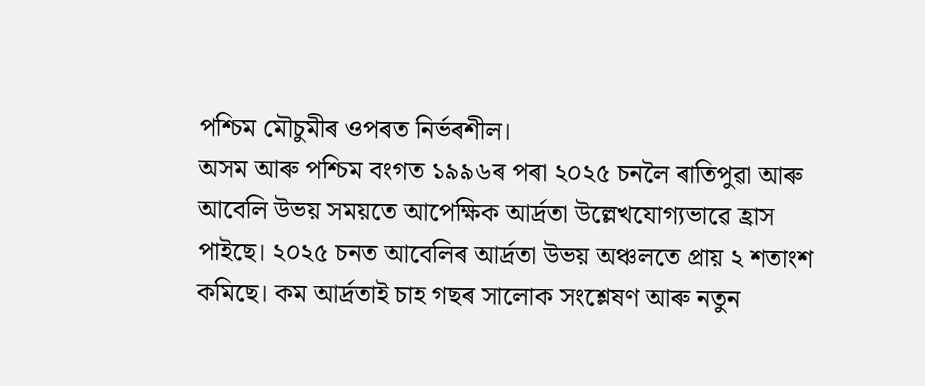পশ্চিম মৌচুমীৰ ওপৰত নিৰ্ভৰশীল।
অসম আৰু পশ্চিম বংগত ১৯৯৬ৰ পৰা ২০২৫ চনলৈ ৰাতিপুৱা আৰু আবেলি উভয় সময়তে আপেক্ষিক আর্দ্রতা উল্লেখযোগ্যভাৱে হ্রাস পাইছে। ২০২৫ চনত আবেলিৰ আর্দ্রতা উভয় অঞ্চলতে প্রায় ২ শতাংশ কমিছে। কম আর্দ্রতাই চাহ গছৰ সালোক সংশ্লেষণ আৰু নতুন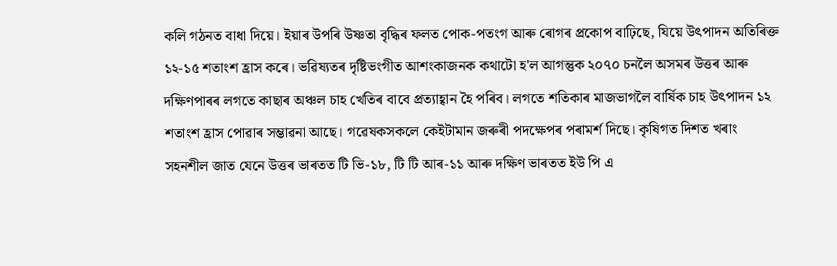কলি গঠনত বাধা দিয়ে। ইয়াৰ উপৰি উষ্ণতা বৃদ্ধিৰ ফলত পোক-পতংগ আৰু ৰোগৰ প্রকোপ বাঢ়িছে, যিয়ে উৎপাদন অতিৰিক্ত ১২-১৫ শতাংশ হ্রাস কৰে। ভৱিষ্যতৰ দৃষ্টিভংগীত আশংকাজনক কথাটো হ'ল আগন্তুক ২০৭০ চনলৈ অসমৰ উত্তৰ আৰু দক্ষিণপাৰৰ লগতে কাছাৰ অঞ্চল চাহ খেতিৰ বাবে প্রত্যাহ্বান হৈ পৰিব। লগতে শতিকাৰ মাজভাগলৈ বার্ষিক চাহ উৎপাদন ১২ শতাংশ হ্রাস পোৱাৰ সম্ভাৱনা আছে। গৱেষকসকলে কেইটামান জৰুৰী পদক্ষেপৰ পৰামৰ্শ দিছে। কৃষিগত দিশত খৰাং সহনশীল জাত যেনে উত্তৰ ভাৰতত টি ভি-১৮, টি টি আৰ-১১ আৰু দক্ষিণ ভাৰতত ইউ পি এ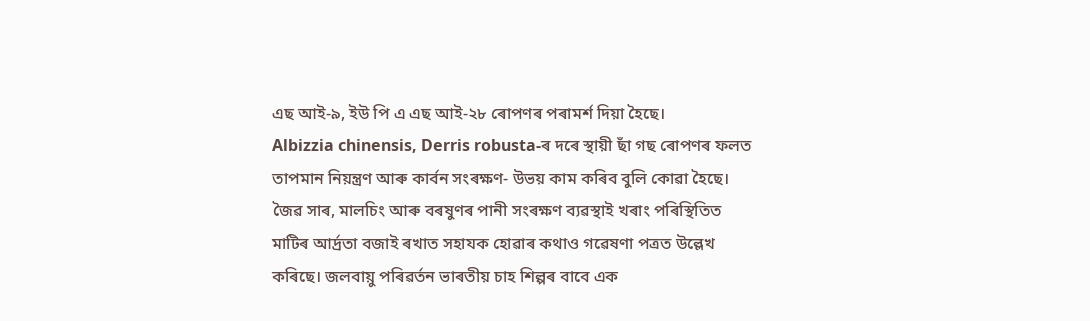এছ আই-৯, ইউ পি এ এছ আই-২৮ ৰোপণৰ পৰামৰ্শ দিয়া হৈছে।
Albizzia chinensis, Derris robusta-ৰ দৰে স্থায়ী ছাঁ গছ ৰোপণৰ ফলত তাপমান নিয়ন্ত্রণ আৰু কাৰ্বন সংৰক্ষণ- উভয় কাম কৰিব বুলি কোৱা হৈছে। জৈৱ সাৰ, মালচিং আৰু বৰষুণৰ পানী সংৰক্ষণ ব্যৱস্থাই খৰাং পৰিস্থিতিত মাটিৰ আর্দ্রতা বজাই ৰখাত সহাযক হোৱাৰ কথাও গৱেষণা পত্ৰত উল্লেখ কৰিছে। জলবায়ু পৰিৱৰ্তন ভাৰতীয় চাহ শিল্পৰ বাবে এক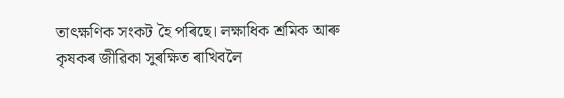তাৎক্ষণিক সংকট হৈ পৰিছে। লক্ষাধিক শ্রমিক আৰু কৃষকৰ জীৱিকা সুৰক্ষিত ৰাখিবলৈ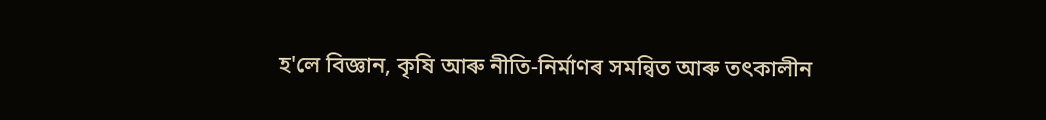হ'লে বিজ্ঞান, কৃষি আৰু নীতি-নিৰ্মাণৰ সমন্বিত আৰু তৎকালীন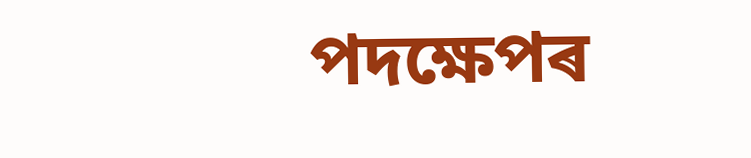পদক্ষেপৰ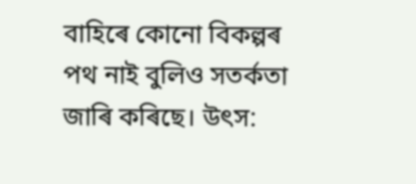বাহিৰে কোনো বিকল্পৰ পথ নাই বুলিও সতর্কতা জাৰি কৰিছে। উৎস: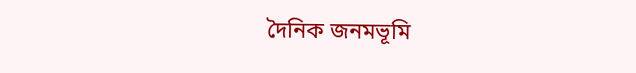দৈনিক জনমভূমি